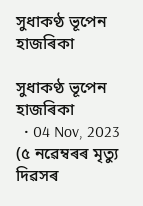সুধাকণ্ঠ ভূপেন হাজৰিকা

সুধাকণ্ঠ ভূপেন হাজৰিকা
  • 04 Nov, 2023
(৫ নৱেম্বৰৰ মৃত্যু দিৱসৰ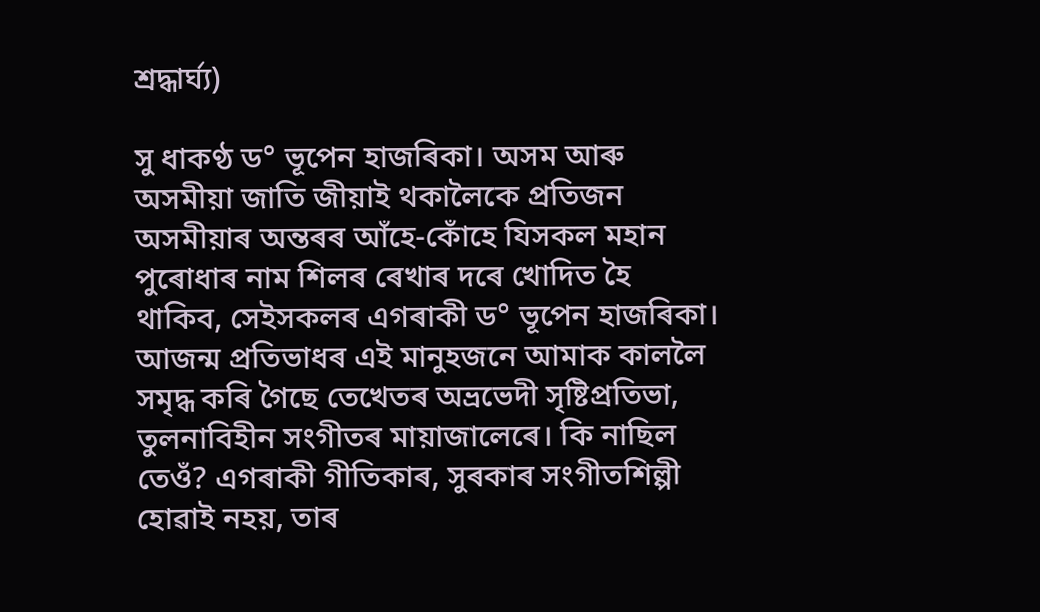শ্ৰদ্ধাৰ্ঘ্য)

সু ধাকণ্ঠ ড° ভূপেন হাজৰিকা। অসম আৰু অসমীয়া জাতি জীয়াই থকালৈকে প্ৰতিজন অসমীয়াৰ অন্তৰৰ আঁহে-কোঁহে যিসকল মহান পুৰোধাৰ নাম শিলৰ ৰেখাৰ দৰে খোদিত হৈ থাকিব, সেইসকলৰ এগৰাকী ড° ভূপেন হাজৰিকা। আজন্ম প্ৰতিভাধৰ এই মানুহজনে আমাক কাললৈ সমৃদ্ধ কৰি গৈছে তেখেতৰ অভ্ৰভেদী সৃষ্টিপ্ৰতিভা, তুলনাবিহীন সংগীতৰ মায়াজালেৰে। কি নাছিল তেওঁ? এগৰাকী গীতিকাৰ, সুৰকাৰ সংগীতশিল্পী হোৱাই নহয়, তাৰ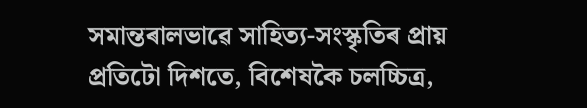সমান্তৰালভাৱে সাহিত্য-সংস্কৃতিৰ প্ৰায় প্ৰতিটো দিশতে, বিশেষকৈ চলচ্চিত্ৰ,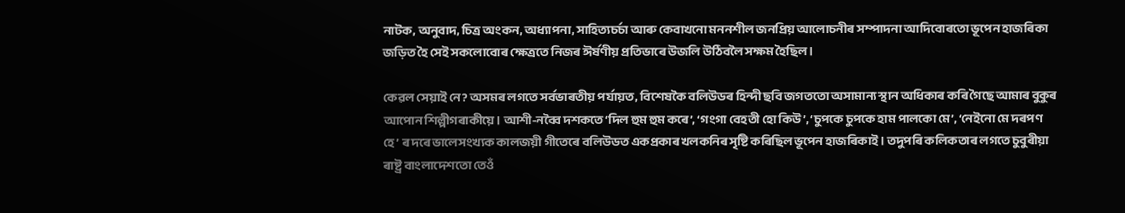নাটক, অনুবাদ, চিত্ৰ অংকন, অধ্যাপনা, সাহিত্যচৰ্চা আৰু কেবাখনো মননশীল জনপ্ৰিয় আলোচনীৰ সম্পাদনা আদিবোৰতো ভূপেন হাজৰিকা জড়িত হৈ সেই সকলোবোৰ ক্ষেত্ৰতে নিজৰ ঈৰ্ষণীয় প্ৰতিভাৰে উজলি উঠিবলৈ সক্ষম হৈছিল।

কেৱল সেয়াই নে? অসমৰ লগতে সৰ্বভাৰতীয় পৰ্যায়ত, বিশেষকৈ বলিউডৰ হিন্দী ছবি জগততো অসামান্য স্থান অধিকাৰ কৰি গৈছে আমাৰ বুকুৰ আপোন শিল্পীগৰাকীয়ে। আশী-নব্বৈ দশকতে ‘দিল হুম হুম কৰে’, ‘গংগা বেহতী হো কিউ’, ‘চুপকে চুপকে হাম পালকো মে’, ‘নেইনো মে দৰপণ হে’ ৰ দৰে ভালেসংখ্যক কালজয়ী গীতেৰে বলিউডত একপ্ৰকাৰ খলকনিৰ সৃষ্টি কৰিছিল ভূপেন হাজৰিকাই। তদুপৰি কলিকতাৰ লগতে চুবুৰীয়া ৰাষ্ট্ৰ বাংলাদেশতো তেওঁ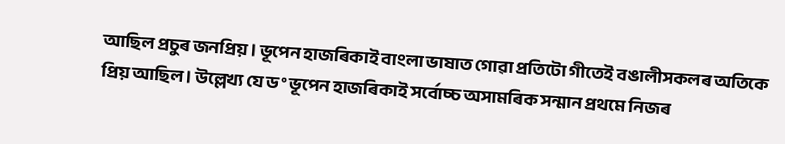আছিল প্ৰচুৰ জনপ্ৰিয়। ভূপেন হাজৰিকাই বাংলা ভাষাত গোৱা প্ৰতিটো গীতেই বঙালীসকলৰ অতিকে প্ৰিয় আছিল। উল্লেখ্য যে ড° ভূপেন হাজৰিকাই সৰ্বোচ্চ অসামৰিক সন্মান প্ৰথমে নিজৰ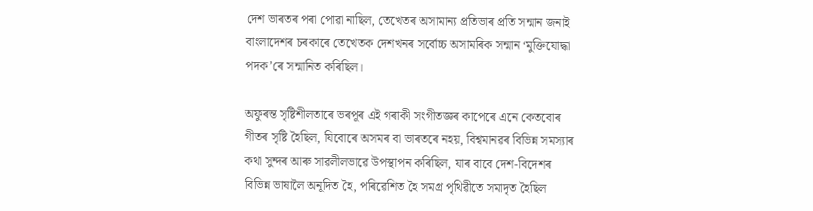দেশ ভাৰতৰ পৰা পোৱা নাছিল, তেখেতৰ অসামান্য প্ৰতিভাৰ প্ৰতি সন্মান জনাই বাংলাদেশৰ চৰকাৰে তেখেতক দেশখনৰ সৰ্বোচ্চ অসামৰিক সন্মান ‘মুক্তিযোদ্ধা পদক’ৰে সন্মানিত কৰিছিল।

অফুৰন্ত সৃষ্টিশীলতাৰে ভৰপূৰ এই গৰাকী সংগীতজ্ঞৰ কাপেৰে এনে কেতবোৰ গীতৰ সৃষ্টি হৈছিল, যিবোৰে অসমৰ বা ভাৰতৰে নহয়, বিশ্বমানৱৰ বিভিন্ন সমস্যাৰ কথা সুন্দৰ আৰু সাৱলীলভাৱে উপস্থাপন কৰিছিল, যাৰ বাবে দেশ-বিদেশৰ বিভিন্ন ভাষালৈ অনূদিত হৈ, পৰিৱেশিত হৈ সমগ্ৰ পৃথিৱীতে সমাদৃত হৈছিল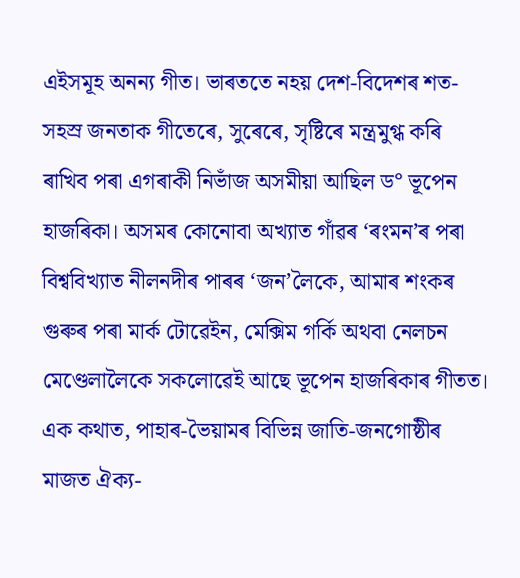এইসমূহ অনন্য গীত। ভাৰততে নহয় দেশ-বিদেশৰ শত-সহস্ৰ জনতাক গীতেৰে, সুৰেৰে, সৃষ্টিৰে মন্ত্ৰমুগ্ধ কৰি ৰাখিব পৰা এগৰাকী নিভাঁজ অসমীয়া আছিল ড° ভূপেন হাজৰিকা। অসমৰ কোনোবা অখ্যাত গাঁৱৰ ‘ৰংমন’ৰ পৰা বিশ্ববিখ্যাত নীলনদীৰ পাৰৰ ‘জন’লৈকে, আমাৰ শংকৰ গুৰুৰ পৰা মাৰ্ক টোৱেইন, মেক্সিম গৰ্কি অথবা নেলচন মেণ্ডেলালৈকে সকলোৱেই আছে ভূপেন হাজৰিকাৰ গীতত। এক কথাত, পাহাৰ-ভৈয়ামৰ বিভিন্ন জাতি-জনগোষ্ঠীৰ মাজত ঐক্য-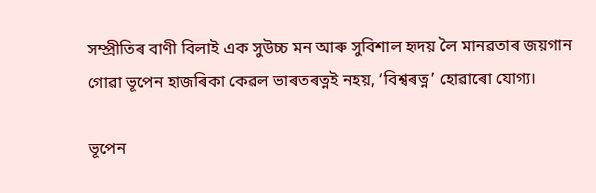সম্প্ৰীতিৰ বাণী বিলাই এক সুউচ্চ মন আৰু সুবিশাল হৃদয় লৈ মানৱতাৰ জয়গান গোৱা ভূপেন হাজৰিকা কেৱল ভাৰতৰত্নই নহয়, ‘বিশ্বৰত্ন’ হোৱাৰো যোগ্য।

ভূপেন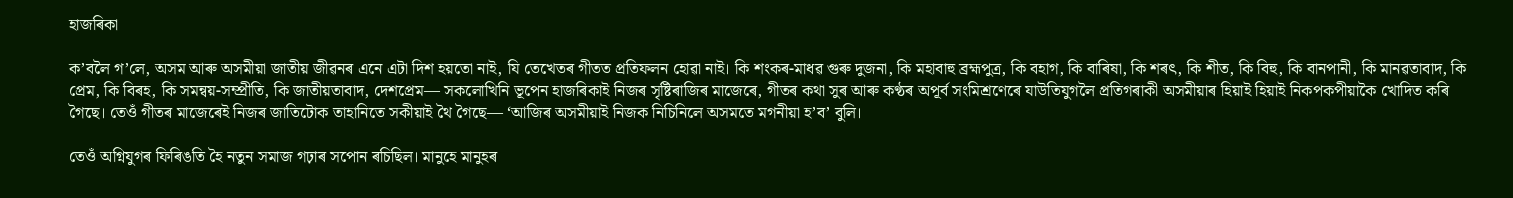হাজৰিকা

ক’বলৈ গ’লে, অসম আৰু অসমীয়া জাতীয় জীৱনৰ এনে এটা দিশ হয়তো নাই, যি তেখেতৰ গীতত প্ৰতিফলন হোৱা নাই। কি শংকৰ-মাধৱ গুৰু দুজনা, কি মহাবাহু ব্ৰহ্মপুত্ৰ, কি বহাগ, কি বাৰিষা, কি শৰৎ, কি শীত, কি বিহু, কি বানপানী, কি মানৱতাবাদ, কি প্ৰেম, কি বিৰহ, কি সমন্বয়-সম্প্ৰীতি, কি জাতীয়তাবাদ, দেশপ্ৰেম— সকলোখিনি ভূপেন হাজৰিকাই নিজৰ সৃষ্টিৰাজিৰ মাজেৰে, গীতৰ কথা সুৰ আৰু কণ্ঠৰ অপূৰ্ব সংমিশ্ৰণেৰে যাউতিযুগলৈ প্ৰতিগৰাকী অসমীয়াৰ হিয়াই হিয়াই নিকপকপীয়াকৈ খোদিত কৰি গৈছে। তেওঁ গীতৰ মাজেৰেই নিজৰ জাতিটোক তাহানিতে সকীয়াই থৈ গৈছে— ‘আজিৰ অসমীয়াই নিজক নিচিনিলে অসমতে মগনীয়া হ’ব’ বুলি।

তেওঁ অগ্নিযুগৰ ফিৰিঙতি হৈ নতুন সমাজ গঢ়াৰ সপোন ৰচিছিল। মানুহে মানুহৰ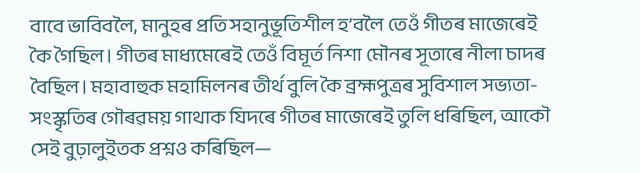বাবে ভাবিবলৈ, মানুহৰ প্ৰতি সহানুভূতিশীল হ’বলৈ তেওঁ গীতৰ মাজেৰেই কৈ গৈছিল। গীতৰ মাধ্যমেৰেই তেওঁ বিমূৰ্ত নিশা মৌনৰ সূতাৰে নীলা চাদৰ বৈছিল। মহাবাহুক মহামিলনৰ তীৰ্থ বুলি কৈ ব্ৰহ্মপুত্ৰৰ সুবিশাল সভ্যতা-সংস্কৃতিৰ গৌৰৱময় গাথাক যিদৰে গীতৰ মাজেৰেই তুলি ধৰিছিল, আকৌ সেই বুঢ়ালুইতক প্ৰশ্নও কৰিছিল—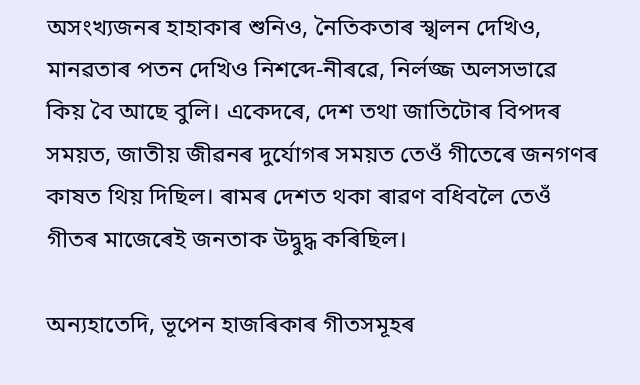অসংখ্যজনৰ হাহাকাৰ শুনিও, নৈতিকতাৰ স্খলন দেখিও, মানৱতাৰ পতন দেখিও নিশব্দে-নীৰৱে, নিৰ্লজ্জ অলসভাৱে কিয় বৈ আছে বুলি। একেদৰে, দেশ তথা জাতিটোৰ বিপদৰ সময়ত, জাতীয় জীৱনৰ দুৰ্যোগৰ সময়ত তেওঁ গীতেৰে জনগণৰ কাষত থিয় দিছিল। ৰামৰ দেশত থকা ৰাৱণ বধিবলৈ তেওঁ গীতৰ মাজেৰেই জনতাক উদ্বুদ্ধ কৰিছিল।

অন্যহাতেদি, ভূপেন হাজৰিকাৰ গীতসমূহৰ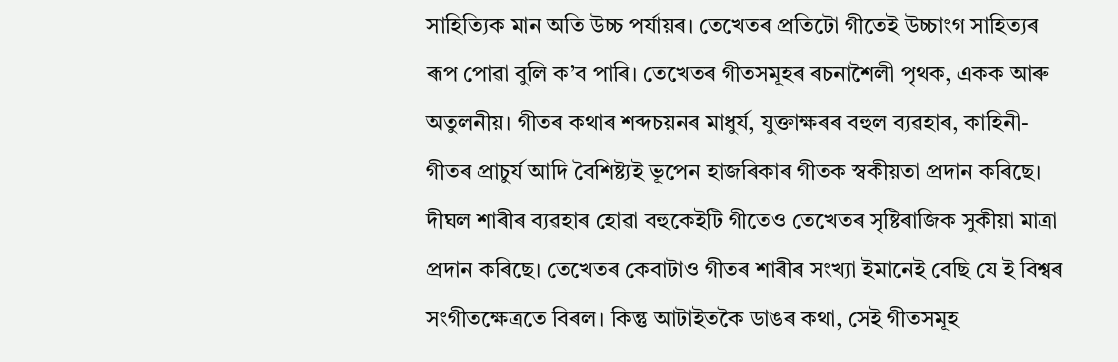সাহিত্যিক মান অতি উচ্চ পৰ্যায়ৰ। তেখেতৰ প্ৰতিটো গীতেই উচ্চাংগ সাহিত্যৰ ৰূপ পোৱা বুলি ক’ব পাৰি। তেখেতৰ গীতসমূহৰ ৰচনাশৈলী পৃথক, একক আৰু অতুলনীয়। গীতৰ কথাৰ শব্দচয়নৰ মাধুৰ্য, যুক্তাক্ষৰৰ বহুল ব্যৱহাৰ, কাহিনী-গীতৰ প্ৰাচুৰ্য আদি বৈশিষ্ট্যই ভূপেন হাজৰিকাৰ গীতক স্বকীয়তা প্ৰদান কৰিছে। দীঘল শাৰীৰ ব্যৱহাৰ হোৱা বহুকেইটি গীতেও তেখেতৰ সৃষ্টিৰাজিক সুকীয়া মাত্ৰা প্ৰদান কৰিছে। তেখেতৰ কেবাটাও গীতৰ শাৰীৰ সংখ্যা ইমানেই বেছি যে ই বিশ্বৰ সংগীতক্ষেত্ৰতে বিৰল। কিন্তু আটাইতকৈ ডাঙৰ কথা, সেই গীতসমূহ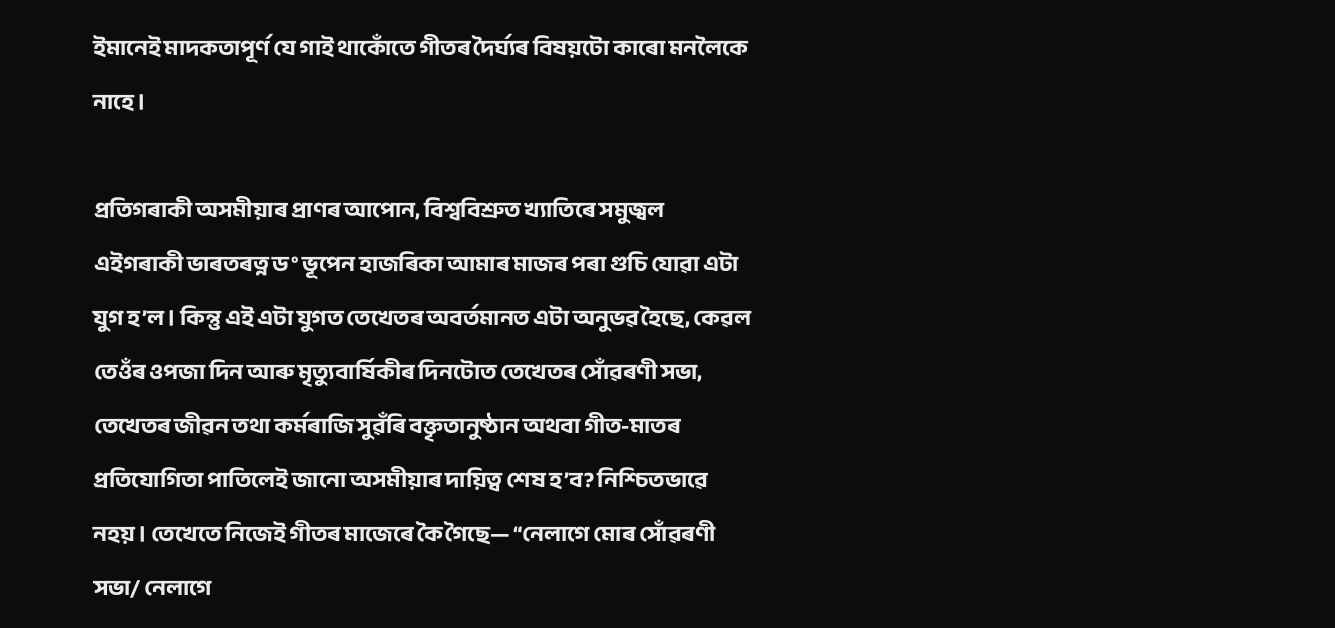ইমানেই মাদকতাপূৰ্ণ যে গাই থাকোঁতে গীতৰ দৈৰ্ঘ্যৰ বিষয়টো কাৰো মনলৈকে নাহে।

প্ৰতিগৰাকী অসমীয়াৰ প্ৰাণৰ আপোন, বিশ্ববিশ্ৰুত খ্যাতিৰে সমুজ্বল এইগৰাকী ভাৰতৰত্ন ড° ভূপেন হাজৰিকা আমাৰ মাজৰ পৰা গুচি যোৱা এটা যুগ হ’ল। কিন্তু এই এটা যুগত তেখেতৰ অবৰ্তমানত এটা অনুভৱ হৈছে, কেৱল তেওঁৰ ওপজা দিন আৰু মৃত্যুবাৰ্ষিকীৰ দিনটোত তেখেতৰ সোঁৱৰণী সভা, তেখেতৰ জীৱন তথা কৰ্মৰাজি সুৱঁৰি বক্তৃতানুষ্ঠান অথবা গীত-মাতৰ প্ৰতিযোগিতা পাতিলেই জানো অসমীয়াৰ দায়িত্ব শেষ হ’ব? নিশ্চিতভাৱে নহয়। তেখেতে নিজেই গীতৰ মাজেৰে কৈ গৈছে— “নেলাগে মোৰ সোঁৱৰণী সভা/ নেলাগে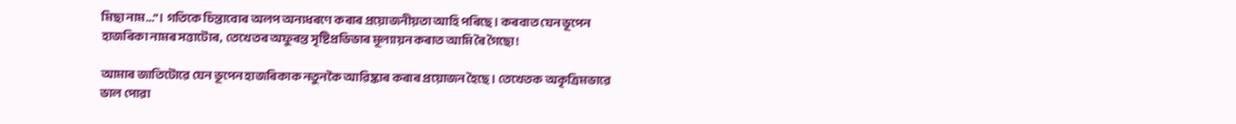মিছা নাম…”। গতিকে চিন্তাবোৰ অলপ অন্যধৰণে কৰাৰ প্ৰয়োজনীয়তা আহি পৰিছে। কৰবাত যেন ভূপেন হাজৰিকা নামৰ সত্তাটোৰ, তেখেতৰ অফুৰন্ত সৃষ্টিপ্ৰভিভাৰ মূল্যায়ন কৰাত আমি ৰৈ গৈছো!

আমাৰ জাতিটোৱে যেন ভূপেন হাজৰিকাক নতুনকৈ আৱিষ্কাৰ কৰাৰ প্ৰয়োজন হৈছে। তেখেতক অকৃত্ৰিমভাৱে ভাল পোৱা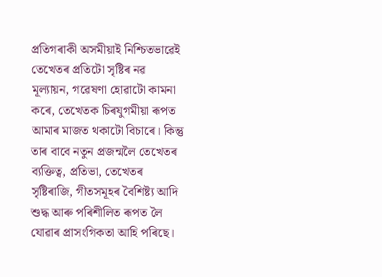প্ৰতিগৰাকী অসমীয়াই নিশ্চিতভাৱেই তেখেতৰ প্ৰতিটো সৃষ্টিৰ নৱ মূল্যায়ন, গৱেষণা হোৱাটো কামনা কৰে, তেখেতক চিৰযুগমীয়া ৰূপত আমাৰ মাজত থকাটো বিচাৰে। কিন্তু তাৰ বাবে নতুন প্ৰজন্মলৈ তেখেতৰ ব্যক্তিত্ব, প্ৰতিভা, তেখেতৰ সৃষ্টিৰাজি, গীতসমূহৰ বৈশিষ্ট্য আদি শুদ্ধ আৰু পৰিশীলিত ৰূপত লৈ যোৱাৰ প্ৰাসংগিকতা আহি পৰিছে।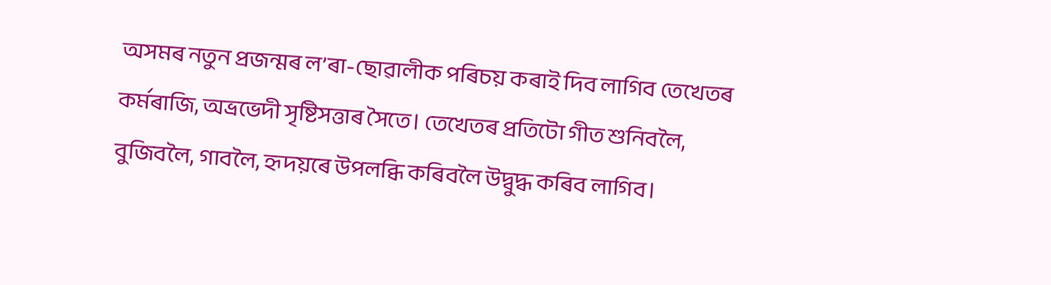অসমৰ নতুন প্ৰজন্মৰ ল’ৰা-ছোৱালীক পৰিচয় কৰাই দিব লাগিব তেখেতৰ কৰ্মৰাজি, অভ্ৰভেদী সৃষ্টিসত্তাৰ সৈতে। তেখেতৰ প্ৰতিটো গীত শুনিবলৈ, বুজিবলৈ, গাবলৈ, হৃদয়ৰে উপলব্ধি কৰিবলৈ উদ্বুদ্ধ কৰিব লাগিব।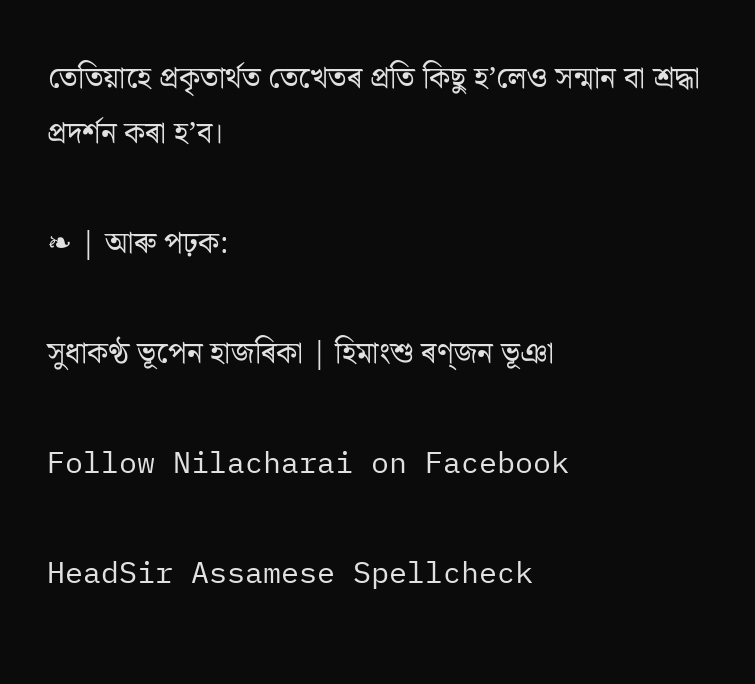তেতিয়াহে প্ৰকৃতাৰ্থত তেখেতৰ প্ৰতি কিছু হ’লেও সন্মান বা শ্ৰদ্ধা প্ৰদৰ্শন কৰা হ’ব।

❧ | আৰু পঢ়ক:

সুধাকণ্ঠ ভূপেন হাজৰিকা | হিমাংশু ৰণ্‌জন ভূঞা

Follow Nilacharai on Facebook

HeadSir Assamese Spellcheck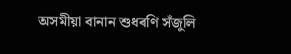অসমীয়া বানান শুধৰণি সঁজুলি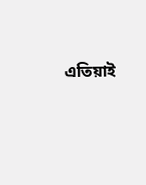এতিয়াই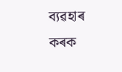ব্যৱহাৰ কৰক